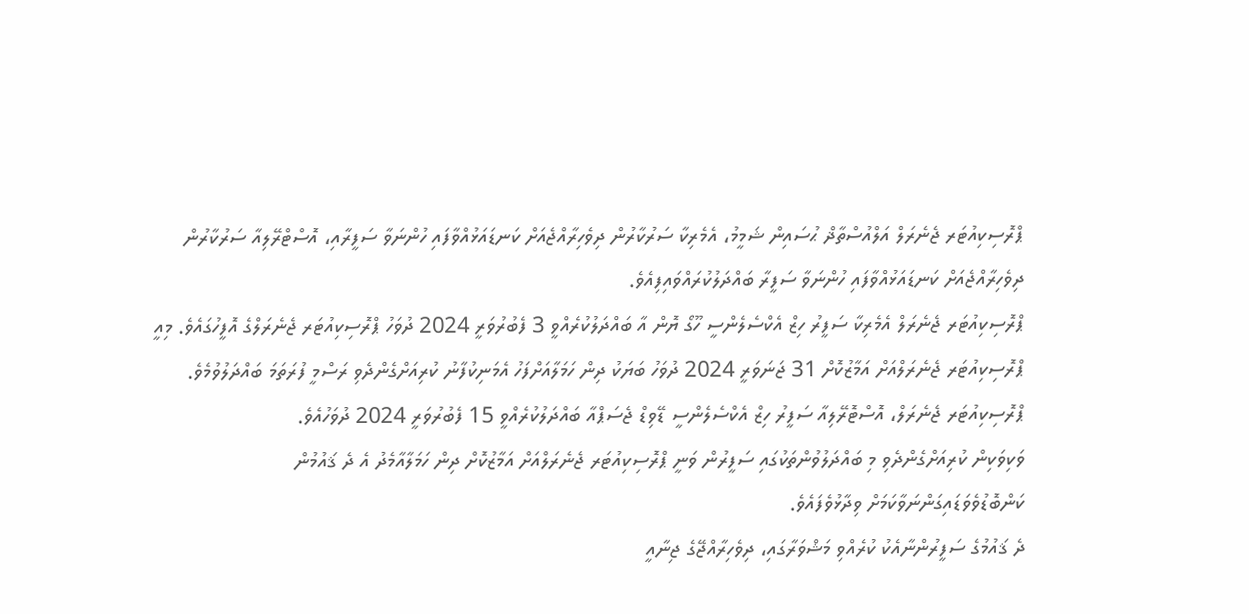ޕްރޮސިކިއުޓަރ ޖެނެރަލް އަލްއުސްތާޛް ޙުސައިން ޝަމީމު، އެމެރިކާ ސަރުކާރުން ދިވެހިރާއްޖެއަށް ކަނޑައަޅުއްވާފައި ހުންނަވާ ސަފީރާއި، އޮސްޓްރޭލިއާ ސަރުކާރުން ދިވެހިރާއްޖެއަށް ކަނޑައަޅުއްވާފައި ހުންނަވާ ސަފީރާ ބައްދަލުކުރައްވައިފިއެވެ.
ޕްރޮސިކިއުޓަރ ޖެނެރަލް އެމެރިކާ ސަފީރު ހިޒް އެކްސެލެންސީ ހޫގޯ ޔޮން އާ ބައްދަލުކުރެއްވީ 3 ފެބުރުވަރީ 2024 ދުވަހު ޕްރޮސިކިއުޓަރ ޖެނެރަލްގެ އޮފީހުގައެވެ. މިއީ ޕްރޮސިކިއުޓަރ ޖެނެރަލްއަށް އަމާޒުކޮށް 31 ޖަނަވަރީ 2024 ދުވަހު ބަޔަކު ދިން ހަމަލާއަށްފަހު އެމަނިކުފާނު ކުރިއަށްގެންދެވި ރަސްމީ ފުރަތަމަ ބައްދަލުވުމެވެ.
ޕްރޮސިކިއުޓަރ ޖެނެރަލް، އޮސްޓޮރޭލިއާ ސަފީރު ހިޒް އެކްސެލެންސީ ޑޭވިޑް ޖެސަޕްއާ ބައްދަލުކުރެއްވީ 15 ފެބުރުވަރީ 2024 ދުވަހުއެވެ.
ވަކިވަކިން ކުރިއަށްގެންދެވި މި ބައްދަލުވުންތަކުގައި ސަފީރުން ވަނީ ޕްރޮސިކިއުޓަރ ޖެނެރަލްއަށް އަމާޒުކޮށް ދިން ހަމަލާއާމެދު އެ ދެ ޤައުމުން ކަންބޮޑުވެވަޑައިގަންނަވާކަމަށް ވިދާޅުވެފައެވެ.
ދެ ޤައުމުގެ ސަފީރުންނާއެކު ކުރެއްވި މަޝްވަރާގައި، ދިވެހިރާއްޖޭގެ ޖިނާއީ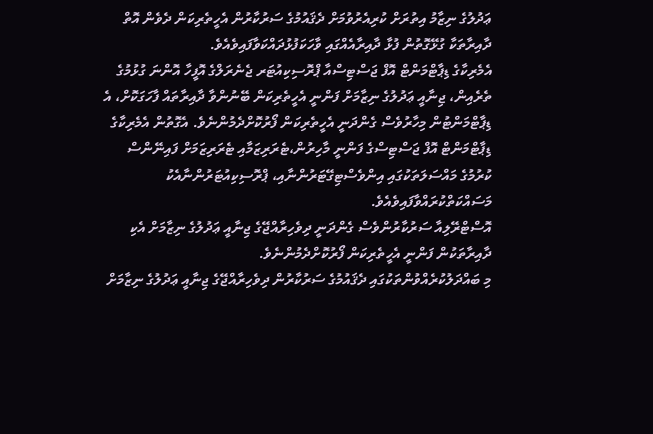ޢަދުލުގެ ނިޒާމު އިތުރަށް ކުރިއެރުވުމަށް ދެޤައުމުގެ ސަރުކާރުން އެހީތެރިކަން ދެވެން އޮތް ދާއިރާތަކާ ގުޅޭގޮތުން ފުޅާ ދާއިރާއެއްގައި ވާހަކަފުޅުދައްކަވާފައިވެއެވެ.
އެމެރިކާގެ ޑިޕާޓްމަންޓް އޮފް ޖަސްޓިސްއާ ޕްރޮސިކިއުޓަރ ޖެނެރަލްގެ އޮފީހާ އޮންނަ ގުޅުމުގެ ތެރެއިން، ޖިނާއީ ޢަދުލުގެ ނިޒާމަށް ފަންނީ އެހީތެރިކަން ބޭނުންވާ ދާއިރާތައް ފާހަގަކޮށް، އެ ޑިޕާޓްމަންޓުން މިހާރުވެސް ގެންދަނީ އެހީތެރިކަން ފޯރުކޮށްދެމުންނެވެ. އެގޮތުން އެމެރިކާގެ ޑިޕާޓްމަންޓް އޮފް ޖަސްޓިސްގެ ފަންނީ މާހިރުން،ޓެރަރިޒަމާއި ޓެރަރިޒަމަށް ފައިނޭންސް ކުރުމުގެ މައްސަލަތަކުގައި އިންވެސްޓިގޭޓަރުންނާއި، ޕްރޮސިކިއުޓަރުންނާއެކު މަސައްކަތްކުރައްވާފައިވެއެވެ.
އޮސްޓްރޭލިއާ ސަރުކާރުންވެސް ގެންދަނީ ދިވެހިރާއްޖޭގެ ޖިނާއީ ޢަދުލުގެ ނިޒާމަށް އެކި ދާއިރާތަކުން ފަންނީ އެހީތެރިކަން ފޯރުކޮށްދެމުންނެވެ.
މި ބައްދަލުކުރެއްވުންތަކުގައި ދެޤައުމުގެ ސަރުކާރުން ދިވެހިރާއްޖޭގެ ޖިނާއީ ޢަދުލުގެ ނިޒާމަށް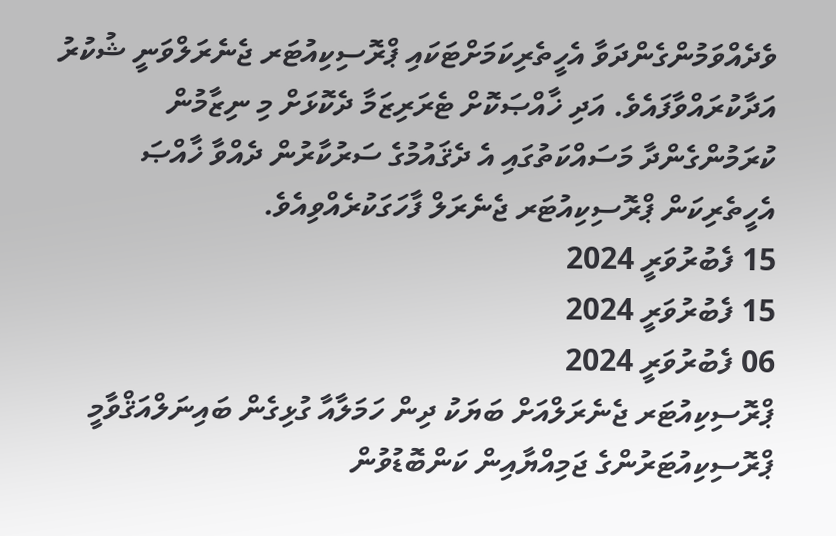ވެދެއްވަމުންގެންދަވާ އެހީތެރިކަމަށްޓަކައި ޕްރޮސިކިއުޓަރ ޖެނެރަލްވަނީ ޝުކުރު އަދާކުރައްވާފައެވެ. އަދި ޚާއްޞަކޮށް ޓެރަރިޒަމާ ދެކޮޅަށް މި ނިޒާމުން ކުރަމުންގެންދާ މަސައްކަތުގައި އެ ދެޤައުމުގެ ސަރުކާރުން ދެއްވާ ޚާއްޞަ އެހީތެރިކަން ޕްރޮސިކިއުޓަރ ޖެނެރަލް ފާހަގަކުރެއްވިއެވެ.
15 ފެބުރުވަރީ 2024
15 ފެބުރުވަރީ 2024
06 ފެބުރުވަރީ 2024
ޕްރޮސިކިއުޓަރ ޖެނެރަލްއަށް ބަޔަކު ދިން ހަމަލާއާ ގުޅިގެން ބައިނަލްއަޤްވާމީ ޕްރޮސިކިއުޓަރުންގެ ޖަމިއްޔާއިން ކަންބޮޑުވުން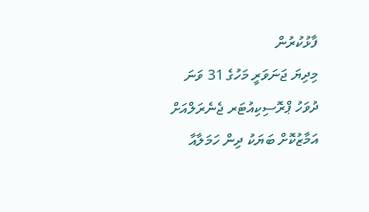ފާޅުކުރުން
މިދިޔަ ޖަނަވަރީ މަހުގެ 31 ވަނަ ދުވަހު ޕްރޮސިކިއުޓަރ ޖެނެރަލްއަށް އަމާޒުކޮށް ބަޔަކު ދިން ހަމަލާއާ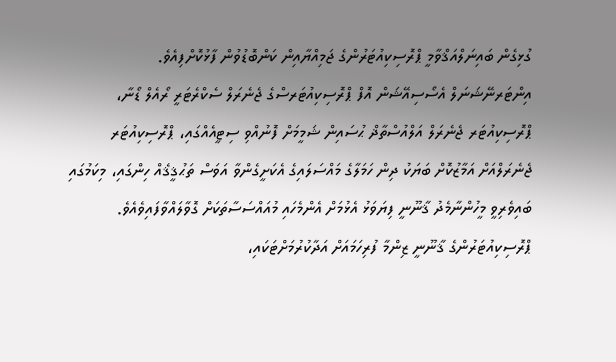ގުޅިގެން ބައިނަލްއަޤްވާމީ ޕްރޮސިކިއުޓަރުންގެ ޖަމިއްޔާއިން ކަންބޮޑުވުން ފާޅުކޮށްފިއެވެ.
އިންޓަރނޭޝަނަލް އެސޯސިއޭޝަން އޮފް ޕްރޮސިކިއުޓަރސްގެ ޖެނެރަލް ސެކްރެޓަރީ ރޯއެލް ޑޯނާ، ޕްރޮސިކިއުޓަރ ޖެނެރަލް އަލްއުސްތާޛް ޙުސައިން ޝަމީމަށް ފޮނުއްވި ސިޓީއެއްގައި، ޕްރޮސިކިއުޓަރ ޖެނެރަލްއަށް އަމާޒުކޮށް ބަޔަކު ދިން ހަމަލާގެ މައްސަލައިގެ އެކަށީގެންވާ އަވަސް ތަޙުޤީޤެއް ހިންގައި، މިކަމުގައި ބައިވެރިވީ މީހުންނާމެދު ޤާނޫނީ ފިޔަވަޅު އެޅުމަށް އެންމެހައި މުއައްސަސާތަކަށް ގޮވާލައްވާފައިވެއެވެ.
ޕްރޮސިކިއުޓަރުންގެ ޤާނޫނީ ޒިންމާ ފުރިހަމައަށް އަދާކުރުމަށްޓަކައި،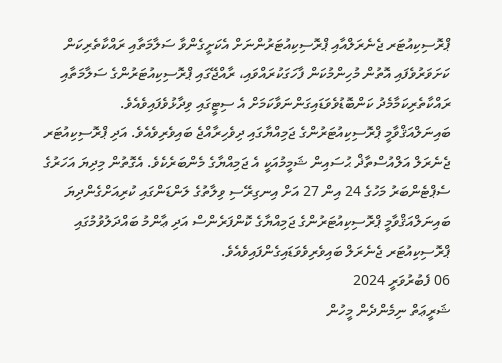ޕްރޮސިކިއުޓަރ ޖެނެރަލްއާއި ޕްރޮސިކިއުޓަރުންނަށް އެކަށީގެންވާ ސަލާމަތާއި ރައްކާތެރިކަން ކަށަވަރުވެފައި އޮތުން މުހިންމުކަން ފާހަގަކުރައްވައި، ރާއްޖޭގައި ޕްރޮސިކިއުޓަރުންގެ ސަލާމަތާއި ރައްކާތެރިކަމާމެދު ކަންބޮޑުވެވަޑައިގަންނަވާކަމަށް އެ ސިޓީގައި ވިދާޅުވެފައިވެއެވެ.
ބައިނަލްއަޤްވާމީ ޕްރޮސިކިއުޓަރުންގެ ޖަމިއްޔާގައި ދިވެހިރާއްޖެ ބައިވެރިވެއެވެ. އަދި ޕްރޮސިކިއުޓަރ ޖެނެރަލް އަލްއުސްތާޛް ޙުސައިން ޝަމީމުއަކީ އެ ޖަމިއްޔާގެ މެންބަރެކެވެ. އެގޮތުން މިދިޔަ އަހަރުގެ ސެޕްޓެންބަރު މަހުގެ 24 އިން 27 އަށް އިނގިރޭސި ވިލާތުގެ ލަންޑަންގައި ކުރިއަށްގެންދިޔަ ބައިނަލްއަޤްވާމީ ޕްރޮސިކިއުޓަރުންގެ ޖަމިއްޔާގެ ކޮންފަރެންސް އަދި ޢާންމު ބައްދަލުވުމުގައި ޕްރޮސިކިއުޓަރ ޖެނެރަލް ބައިވެރިވެވަޑައިގެންފައިވެއެވެ.
06 ފެބުރުވަރީ 2024
ޝަރީޢަތް ނިމެންދެން މީހުން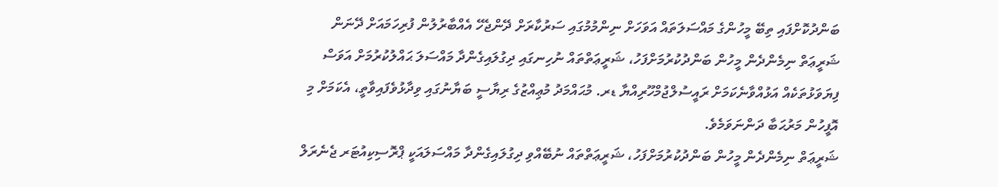ބަންދުކޮށްފައި ތިބޭ މީހުންގެ މައްސަލަތައް އަވަހަށް ނިންމުމުގައި ސަރުކާރަށް ދޭންޖެހޭ އެއްބާރުލުން ފުރިހަމައަށް ދޭނަން
ޝަރީޢަތް ނިމެންދެން މީހުން ބަންދުކުރުމަށްފަހު، ޝަރީޢަތްތައް ނުހިނގައި ދިގުލައިގެންދާ މައްސަލަ ޙައްލުކުރުމަށް އަވަސް ފިޔަވަޅުތަކެއް އަޅުއްވާނެކަމަށް ރައީސުލްޖުމްހޫރިއްޔާ ޑރ. މުޙައްމަދު މުޢިއްޒުގެ ރިޔާސީ ބަޔާނުގައި ވިދާޅުވެފައިވާތީ، އެކަމަށް މި އޮފީހުން މަރުޙަބާ ދަންނަވަމެވެ.
ޝަރީޢަތް ނިމެންދެން މީހުން ބަންދުކުރުމަށްފަހު، ޝަރީޢަތްތައް ނުބޭއްވި ދިގުލައިގެންދާ މައްސަލައަކީ ޕްރޮސިކިއުޓަރ ޖެނެރަލް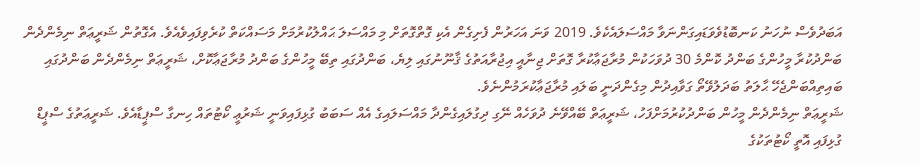އަބަދުވެސް ނުހަނު ކަނބޮޑުވެވަޑައިގަންނަވާ މައްސަލައެކެވެ. 2019 ވަނަ އަހަރުން ފެށިގެން އެކި ގޮތްގޮތަށް މި މައްސަލަ ޙައްލުކުރުމަށް މަސައްކަތް ކުރެވިފައިވެއެވެ. އެގޮތުން ޝަރީޢަތް ނިމެންދެން ބަންދުކުރާ މީހުންގެ ބަންދު ކޮންމެ 30 ދުވަހަކުން މުރާޖަޢާކުރާ ގޮތަށް ޖިނާއީ އިޖުރާއަތުގެ ޤާނޫނުގައި ލިޔެ، ބަންދުގައި ތިބޭ މީހުންގެ ބަންދު މުރާޖަޢާކޮށް، ޝަރީޢަތް ނިމެންދެން ބަންދުގައި ބައިތިއްބަންޖެހޭ ޙާލަތު ބަދަލުވޭތޯ ގަވާއިދުން މިގެންދަނީ ބަލައި މުރާޖަޢާކުރަމުންނެވެ.
ޝަރީޢަތް ނިމެންދެން މީހުން ބަންދުކުރުމަށްފަހު، ޝަރީޢަތް ބޭއްވޭނެ ދުވަހެއް ނޭގި ދިގުލައިގެންދާ މައްސަލައިގެ އެއް ސަބަބު ގުޅިފައިވަނީ ޝަރުޢީ ކޯޓުތައް ހިނގާ ސްޕީޑާއެވެ. ޝަރީޢަތުގެ ސްޕީޑް ގުޅިފައި އޮތީ ކޯޓުތަކުގެ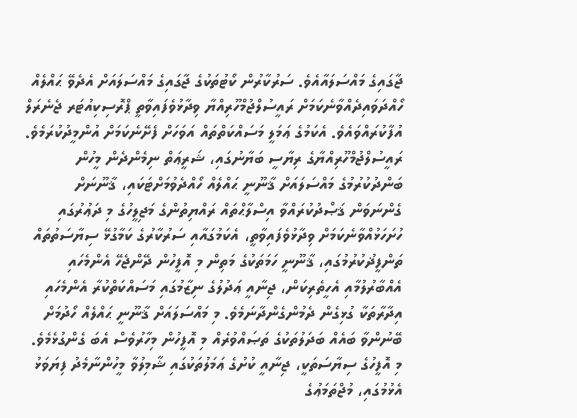ޖާގައިގެ މައްސަލައާއެވެ. ސަރުކާރުން ކޯޓުތަކުގެ ޖާގައިގެ މައްސަލައަށް އެދެވޭ ޙައްލެއް ހޯއްދަވައިދެއްވާނެކަމަށް ރައީސުލްޖުމްހޫރިއްޔާ ވިދާޅުވެފައިވާތީ ޕްރޮސިކިއުޓަރ ޖެނެރަލް އުފާކުރައްވައެވެ. އެކަމުގެ ޢަމަލީ މަސައްކަތްތައް އަވަހަށް ފެށޭނެކަމަށް އުންމީދުކުރަމެވެ.
ރައީސުލްޖުމްހޫރިއްޔާގެ ރިޔާސީ ބަޔާނުގައި، ޝަރީޢަތް ނިމެންދެން މީހުން ބަންދުކުރުމުގެ މައްސަލައަށް ޤާނޫނީ ޙައްލެއް ހޯއްދެވުމަށްޓަކައި، ޤާނޫނަށް ގެންނަވަން ޤަޞްދުކުރައްވާ އިސްލާޙްތައް ރައްޔިތުންގެ މަޖިލީހުގެ މި ދަޢުރުގައި ހުށަހަޅުއްވާނެކަމަށް ވިދާޅުވެފައިވާތީ، އެކަމުގައާއި ސަރުކާރުގެ ކަމާގުޅޭ ސިޔާސަތުތައް ތަންފީޛުކުރުމުގައި، ޤާނޫނީ ހަމަތަކުގެ މަތިން މި އޮފީހުން ދޭންޖެހޭ އެންމެހައި އެއްބާރުލުމާއި އެހީތެރިކަން، ޖިނާއީ ޢަދުލުގެ ނިޒާމުގައި މަސައްކަތްކުރާ އެންމެހައި އިދާރާތަކާ ގުޅިގެން ދެމުންގެންދާނަމެވެ. މި މައްސަލައަށް ޤާނޫނީ ޙައްލެއް ހޯދުމަށް ބޭނުންވާ ބައެއް ބަދަލުތަކުގެ ތަޞައްވުރެއް މި އޮފީހުން މިހާރުވެސް އެބަ ގެންގުޅެމެވެ.
މި އޮފީހުގެ ސިޔާސަތަކީ، ޖިނާއީ ކުށުގެ ޢަމަލުތަކުގައި ޝާމިލުވާ މީހުންނާމެދު ފިޔަވަޅު އެޅުމުގައި، މުޖްތަމަޢުގެ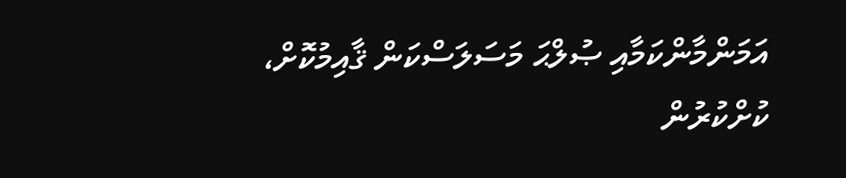އަމަންމާންކަމާއި ޞުލްޙަ މަސަލަސްކަން ޤާއިމުކޮށް، ކުށްކުރުން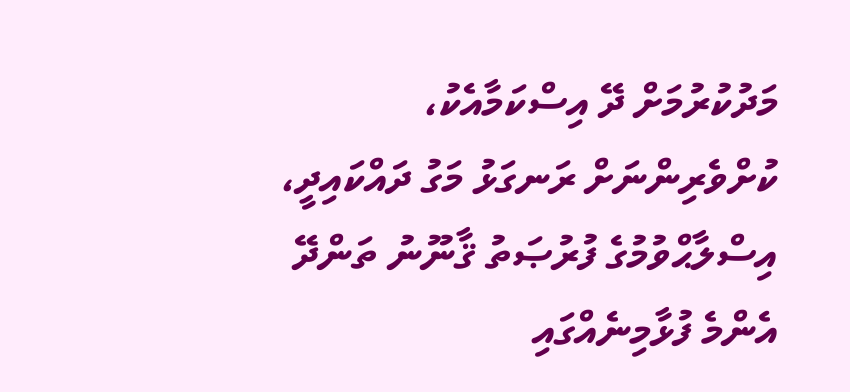މަދުކުރުމަށް ދޭ އިސްކަމާއެކު، ކުށްވެރިންނަށް ރަނގަޅު މަގު ދައްކައިދީ، އިސްލާޙްވުމުގެ ފުރުޞަތު ޤާނޫނު ތަންދޭ އެންމެ ފުޅާމިނެއްގައި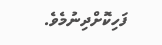ފަހިކޮށްދިނުމެވެ.